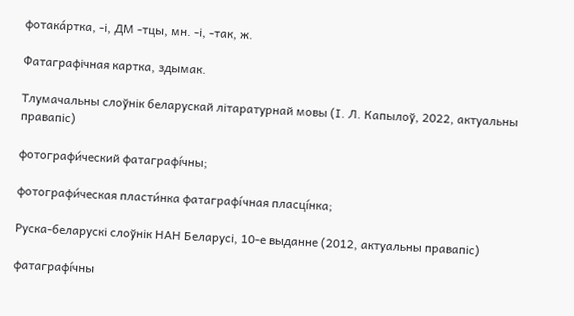фотака́ртка, -і, ДМ -тцы, мн. -і, -так, ж.

Фатаграфічная картка, здымак.

Тлумачальны слоўнік беларускай літаратурнай мовы (І. Л. Капылоў, 2022, актуальны правапіс)

фотографи́ческий фатаграфі́чны;

фотографи́ческая пласти́нка фатаграфі́чная пласці́нка;

Руска-беларускі слоўнік НАН Беларусі, 10-е выданне (2012, актуальны правапіс)

фатаграфі́чны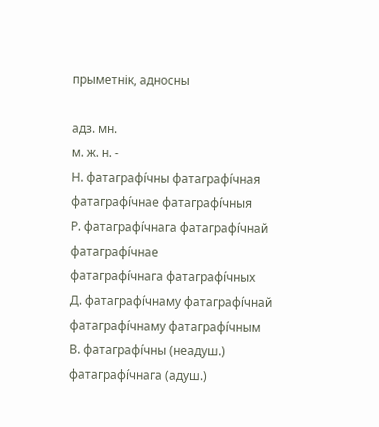прыметнік, адносны

адз. мн.
м. ж. н. -
Н. фатаграфі́чны фатаграфі́чная фатаграфі́чнае фатаграфі́чныя
Р. фатаграфі́чнага фатаграфі́чнай
фатаграфі́чнае
фатаграфі́чнага фатаграфі́чных
Д. фатаграфі́чнаму фатаграфі́чнай фатаграфі́чнаму фатаграфі́чным
В. фатаграфі́чны (неадуш.)
фатаграфі́чнага (адуш.)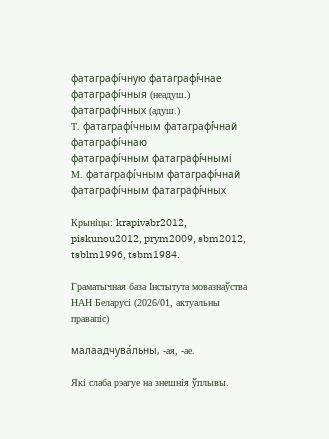фатаграфі́чную фатаграфі́чнае фатаграфі́чныя (неадуш.)
фатаграфі́чных (адуш.)
Т. фатаграфі́чным фатаграфі́чнай
фатаграфі́чнаю
фатаграфі́чным фатаграфі́чнымі
М. фатаграфі́чным фатаграфі́чнай фатаграфі́чным фатаграфі́чных

Крыніцы: krapivabr2012, piskunou2012, prym2009, sbm2012, tsblm1996, tsbm1984.

Граматычная база Інстытута мовазнаўства НАН Беларусі (2026/01, актуальны правапіс)

малаадчува́льны, ‑ая, ‑ае.

Які слаба рэагуе на знешнія ўплывы.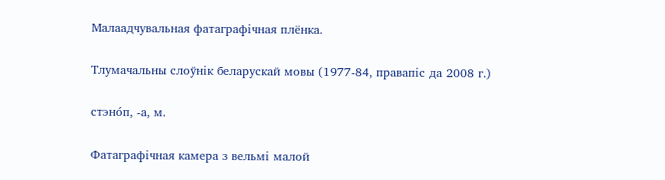Малаадчувальная фатаграфічная плёнка.

Тлумачальны слоўнік беларускай мовы (1977-84, правапіс да 2008 г.)

стэно́п, ‑а, м.

Фатаграфічная камера з вельмі малой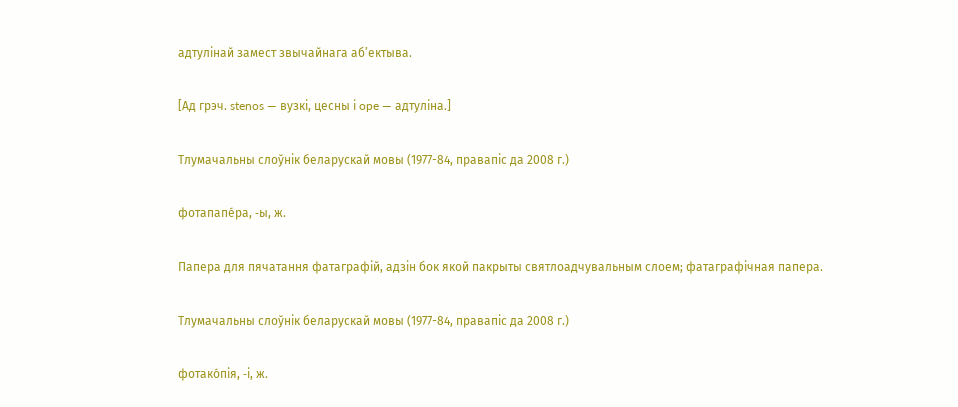адтулінай замест звычайнага аб’ектыва.

[Ад грэч. stenos — вузкі, цесны і ope — адтуліна.]

Тлумачальны слоўнік беларускай мовы (1977-84, правапіс да 2008 г.)

фотапапе́ра, ‑ы, ж.

Папера для пячатання фатаграфій, адзін бок якой пакрыты святлоадчувальным слоем; фатаграфічная папера.

Тлумачальны слоўнік беларускай мовы (1977-84, правапіс да 2008 г.)

фотако́пія, ‑і, ж.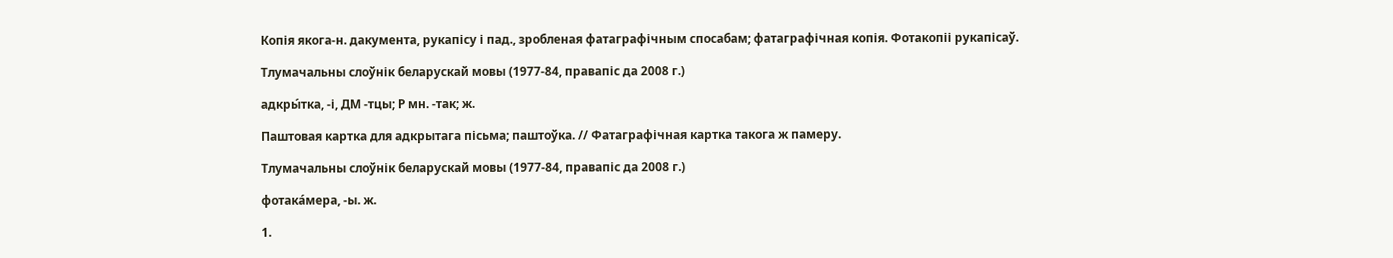Копія якога‑н. дакумента, рукапісу і пад., зробленая фатаграфічным спосабам; фатаграфічная копія. Фотакопіі рукапісаў.

Тлумачальны слоўнік беларускай мовы (1977-84, правапіс да 2008 г.)

адкры́тка, ‑і, ДМ ‑тцы; Р мн. ‑так; ж.

Паштовая картка для адкрытага пісьма; паштоўка. // Фатаграфічная картка такога ж памеру.

Тлумачальны слоўнік беларускай мовы (1977-84, правапіс да 2008 г.)

фотака́мера, ‑ы. ж.

1.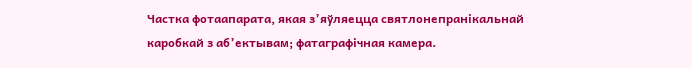Частка фотаапарата, якая з’яўляецца святлонепранікальнай каробкай з аб’ектывам; фатаграфічная камера.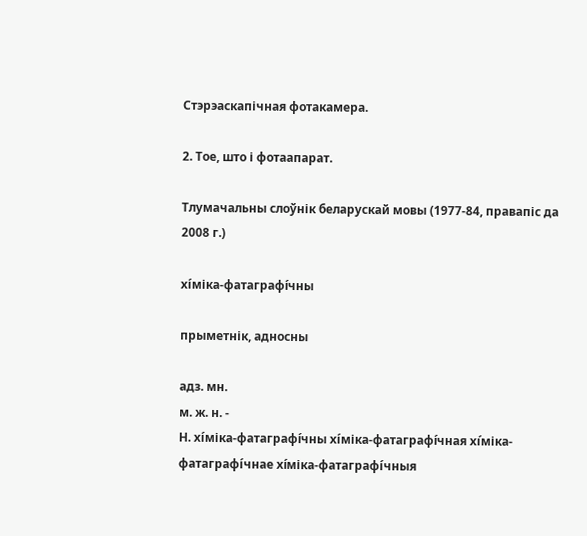Стэрэаскапічная фотакамера.

2. Тое, што і фотаапарат.

Тлумачальны слоўнік беларускай мовы (1977-84, правапіс да 2008 г.)

хі́міка-фатаграфі́чны

прыметнік, адносны

адз. мн.
м. ж. н. -
Н. хі́міка-фатаграфі́чны хі́міка-фатаграфі́чная хі́міка-фатаграфі́чнае хі́міка-фатаграфі́чныя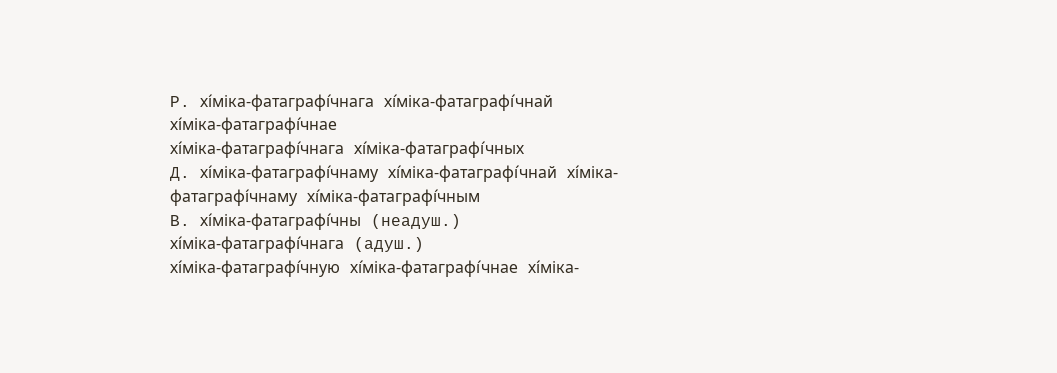Р. хі́міка-фатаграфі́чнага хі́міка-фатаграфі́чнай
хі́міка-фатаграфі́чнае
хі́міка-фатаграфі́чнага хі́міка-фатаграфі́чных
Д. хі́міка-фатаграфі́чнаму хі́міка-фатаграфі́чнай хі́міка-фатаграфі́чнаму хі́міка-фатаграфі́чным
В. хі́міка-фатаграфі́чны (неадуш.)
хі́міка-фатаграфі́чнага (адуш.)
хі́міка-фатаграфі́чную хі́міка-фатаграфі́чнае хі́міка-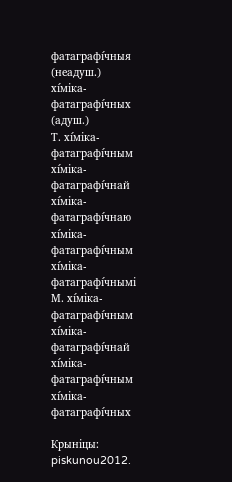фатаграфі́чныя (неадуш.)
хі́міка-фатаграфі́чных (адуш.)
Т. хі́міка-фатаграфі́чным хі́міка-фатаграфі́чнай
хі́міка-фатаграфі́чнаю
хі́міка-фатаграфі́чным хі́міка-фатаграфі́чнымі
М. хі́міка-фатаграфі́чным хі́міка-фатаграфі́чнай хі́міка-фатаграфі́чным хі́міка-фатаграфі́чных

Крыніцы: piskunou2012.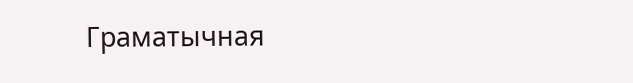Граматычная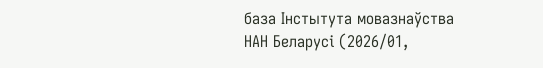база Інстытута мовазнаўства НАН Беларусі (2026/01,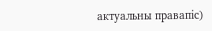актуальны правапіс)